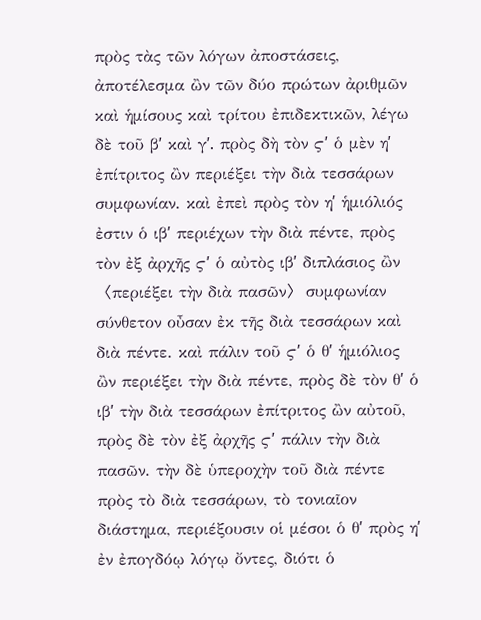πρὸς τὰς τῶν λόγων ἀποστάσεις, ἀποτέλεσμα ὢν τῶν δύο πρώτων ἀριθμῶν καὶ ἡμίσους καὶ τρίτου ἐπιδεκτικῶν, λέγω δὲ τοῦ βʹ καὶ γʹ. πρὸς δὴ τὸν ϛʹ ὁ μὲν ηʹ ἐπίτριτος ὢν περιέξει τὴν διὰ τεσσάρων συμφωνίαν. καὶ ἐπεὶ πρὸς τὸν ηʹ ἡμιόλιός ἐστιν ὁ ιβʹ περιέχων τὴν διὰ πέντε, πρὸς τὸν ἐξ ἀρχῆς ϛʹ ὁ αὐτὸς ιβʹ διπλάσιος ὢν 〈περιέξει τὴν διὰ πασῶν〉 συμφωνίαν σύνθετον οὖσαν ἐκ τῆς διὰ τεσσάρων καὶ διὰ πέντε. καὶ πάλιν τοῦ ϛʹ ὁ θʹ ἡμιόλιος ὢν περιέξει τὴν διὰ πέντε, πρὸς δὲ τὸν θʹ ὁ ιβʹ τὴν διὰ τεσσάρων ἐπίτριτος ὢν αὐτοῦ, πρὸς δὲ τὸν ἐξ ἀρχῆς ϛʹ πάλιν τὴν διὰ πασῶν. τὴν δὲ ὑπεροχὴν τοῦ διὰ πέντε πρὸς τὸ διὰ τεσσάρων, τὸ τονιαῖον διάστημα, περιέξουσιν οἱ μέσοι ὁ θʹ πρὸς ηʹ ἐν ἐπογδόῳ λόγῳ ὄντες, διότι ὁ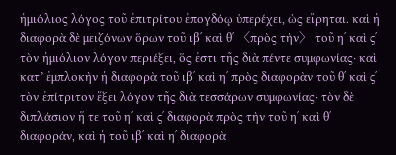ἡμιόλιος λόγος τοῦ ἐπιτρίτου ἐπογδόῳ ὑπερέχει, ὡς εἴρηται. καὶ ἡ διαφορὰ δὲ μειζόνων ὅρων τοῦ ιβʹ καὶ θʹ 〈πρὸς τὴν〉 τοῦ ηʹ καὶ ϛʹ τὸν ἡμιόλιον λόγον περιέξει, ὅς ἐστι τῆς διὰ πέντε συμφωνίας· καὶ κατ’ ἐμπλοκὴν ἡ διαφορὰ τοῦ ιβʹ καὶ ηʹ πρὸς διαφορὰν τοῦ θʹ καὶ ϛʹ τὸν ἐπίτριτον ἕξει λόγον τῆς διὰ τεσσάρων συμφωνίας· τὸν δὲ διπλάσιον ἥ τε τοῦ ηʹ καὶ ϛʹ διαφορὰ πρὸς τὴν τοῦ ηʹ καὶ θʹ διαφοράν, καὶ ἡ τοῦ ιβʹ καὶ ηʹ διαφορὰ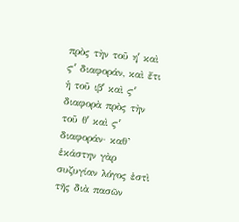πρὸς τὴν τοῦ ηʹ καὶ ϛʹ διαφοράν, καὶ ἔτι ἡ τοῦ ιβʹ καὶ ϛʹ διαφορὰ πρὸς τὴν τοῦ θʹ καὶ ϛʹ διαφοράν· καθ’ ἑκάστην γὰρ συζυγίαν λόγος ἐστὶ τῆς διὰ πασῶν